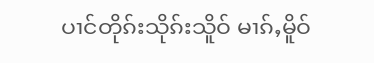ပၢင်တိုၵ်းသိုၵ်းသိူဝ် မၢၵ်ႇမိူဝ်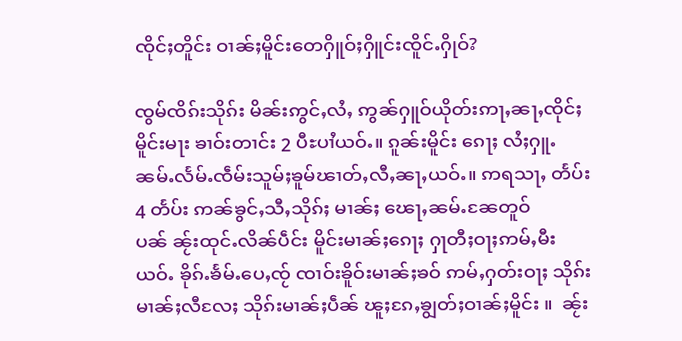ၸိုင်ႈတိူင်း ဝၢၼ်ႈမိူင်းတေႁိူဝ်ႈႁိူင်းၸိူင်ႉႁိုဝ်?

ၸွမ်ၸိၵ်းသိုၵ်း မိၼ်းဢွင်ႇလႆႇ ဢွၼ်ႁူဝ်ယိုတ်းဢႃႇၼႃႇၸိုင်ႈမိူင်းမႃး ၶၢဝ်းတၢင်း 2 ပီႊပၢႆယဝ်ႉ။ ၵူၼ်းမိူင်း ၵေႃႈ လႆႈႁူႉၼမ်ႉလႅမ်ႉၸဵမ်းသူမ်ႈၶူမ်ၽၢတ်ႇလီႇၼႃႇယဝ်ႉ။ ဢရသႃႇ တႅပ်း 4 တႅပ်း ဢၼ်ၶွင်ႇသီႇသိုၵ်ႈ မၢၼ်ႈ ၽေႃႇၼမ်ႉၼႄတူဝ်ပၼ် ၼႂ်းထုင်ႉလိၼ်ပဵင်း မိူင်းမၢၼ်ႈၵေႃႈ ႁႃတီႈဝႃႈဢမ်ႇမီးယဝ်ႉ ၶိုၵ်ႉၶႅမ်ႉပေႇၸႂ် ၸၢဝ်းၶိူဝ်းမၢၼ်ႈၶဝ် ဢမ်ႇႁတ်းဝႃႈ သိုၵ်းမၢၼ်ႈလီလႄႈ သိုၵ်းမၢၼ်ႈပဵၼ် ၽူႈၵႄႇၶျွတ်ႈဝၢၼ်ႈမိူင်း ။  ၼႂ်း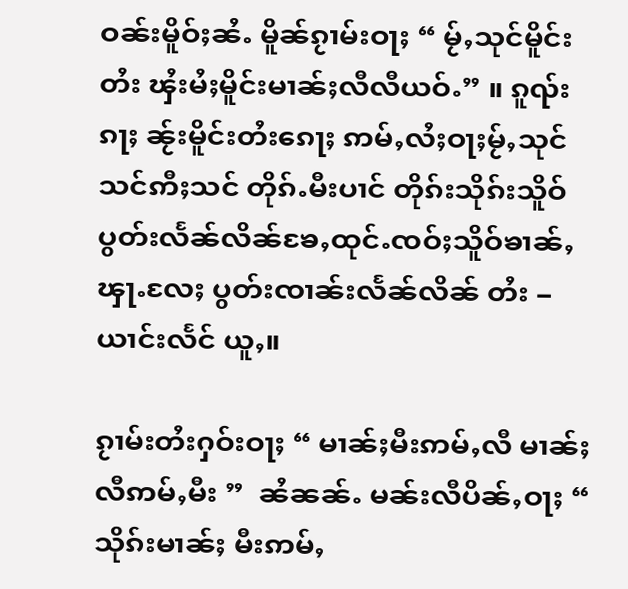ဝၼ်းမိူဝ်ႈၼႆႉ မိူၼ်ၵႂၢမ်းဝႃႈ “ မႂ်ႇသုင်မိူင်းတႆး ၾႆးမႆႈမိူင်းမၢၼ်ႈလီလီယဝ်ႉ” ။ ၵူၺ်းၵႃႈ ၼႂ်းမိူင်းတႆးၵေႃႈ ဢမ်ႇလႆႈဝႃႈမႂ်ႇသုင်သင်ဢီႈသင် တိုၵ်ႉမီးပၢင် တိုၵ်းသိုၵ်းသိူဝ် ပွတ်းလႅၼ်လိၼ်ၶႄႇထုင်ႉၸဝ်ႈသိူဝ်ၶၢၼ်ႇ ၾႃႉလႄႈ ပွတ်းၸၢၼ်းလႅၼ်လိၼ် တႆး − ယၢင်းလႅင် ယူႇ။

ၵႂၢမ်းတႆးႁဝ်းဝႃႈ “ မၢၼ်ႈမီးဢမ်ႇလီ မၢၼ်ႈလီဢမ်ႇမီး ”  ၼႆၼၼ်ႉ မၼ်းလီပိၼ်ႇဝႃႈ “ သိုၵ်းမၢၼ်ႈ မီးဢမ်ႇ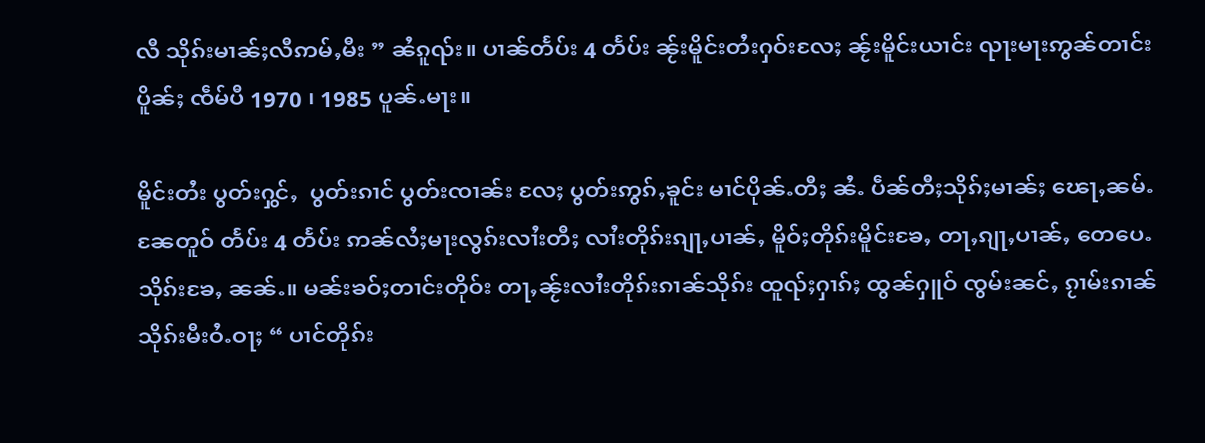လီ သိုၵ်းမၢၼ်ႈလီဢမ်ႇမီး ” ၼႆၵူၺ်း။ ပၢၼ်တႅပ်း 4 တႅပ်း ၼႂ်းမိူင်းတႆးႁဝ်းလႄႈ ၼႂ်းမိူင်းယၢင်း ၺႃးမႃးဢွၼ်တၢင်းပိူၼ်ႈ ၸဵမ်ပီ 1970 ၊ 1985 ပူၼ်ႉမႃး။

မိူင်းတႆး ပွတ်းႁွင်ႇ  ပွတ်းၵၢင် ပွတ်းၸၢၼ်း လႄႈ ပွတ်းဢွၵ်ႇၶူင်း မၢင်ပိုၼ်ႉတီႈ ၼႆႉ ပဵၼ်တီႈသိုၵ်ႈမၢၼ်ႈ ၽေႃႇၼမ်ႉၼႄတူဝ် တႅပ်း 4 တႅပ်း ဢၼ်လႆႈမႃးလွၵ်းလၢႆးတီႈ လၢႆးတိုၵ်းၵျႃႇပၢၼ်ႇ မိူဝ်ႈတိုၵ်းမိူင်းၶႄႇ တႃႇၵျႃႇပၢၼ်ႇ တေပေႉသိုၵ်းၶႄႇ ၼၼ်ႉ။ မၼ်းၶဝ်ႈတၢင်းတိုဝ်း တႃႇၼႂ်းလၢႆးတိုၵ်းၵၢၼ်သိုၵ်း ထူၺ်ႈႁၢၵ်ႈ ထွၼ်ႁူဝ် ၸွမ်းၼင်ႇ ၵႂၢမ်းၵၢၼ်သိုၵ်းမီးဝႆႉဝႃႈ “ ပၢင်တိုၵ်း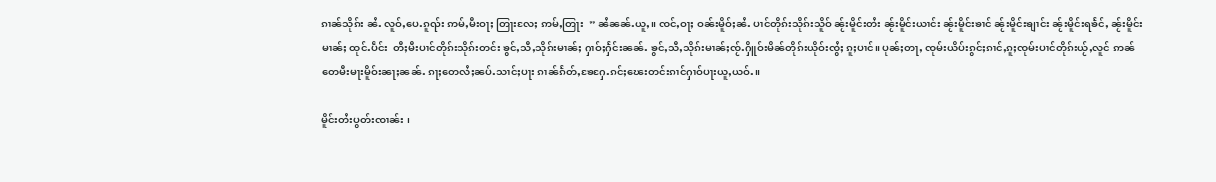ၵၢၼ်သိုၵ်း ၼႆႉ လူဝ်ႇပေႉၵူၺ်း ဢမ်ႇမီးဝႃႈ တြႃးလႄႈ ဢမ်ႇတြႃး  ” ၼႆၼၼ်ႉယူႇ။ ၸင်ႇဝႃႈ ဝၼ်းမိူဝ်ႈၼႆႉ ပၢင်တိုၵ်းသိုၵ်းသိူဝ် ၼႂ်းမိူင်းတႆး ၼႂ်းမိူင်းယၢင်း ၼႂ်းမိူင်းၶၢင် ၼႂ်းမိူင်းၶျၢင်း ၼႂ်းမိူင်းရၶႅင်ႇ ၼႂ်းမိူင်းမၢၼ်ႈ ထုင်ႉပဵင်း  တီႈမီးပၢင်တိုၵ်းသိုၵ်းတင်း ၶွင်ႇသီႇသိုၵ်းမၢၼ်ႈ ႁၢဝ်ႈႁႅင်းၼၼ်ႉ ၶွင်ႇသီႇသိုၵ်းမၢၼ်ႈၸႂ်ႉႁိူဝ်းမိၼ်တိုၵ်းယိုဝ်းၸွႆႈ ၵူႈပၢင်။ ပုၼ်ႈတႃႇ ၸုမ်းယိပ်းၵွင်ႈၵၢင်ႇၵူႈၸုမ်းပၢင်တိုၵ်းယႂ်ႇလူင် ဢၼ်တေမီးမႃးမိူဝ်းၼႃႈၼၼ်ႉ ၵႃႈတေလႆႈၼပ်ႉသၢင်ႈပႃး ၵၢၼ်ၵႅတ်ႇၶႄႁႄႉၵင်ႈၽေးတင်းၵၢင်ႁၢဝ်ပႃးယူႇယဝ်ႉ။

မိူင်းတႆးပွတ်းၸၢၼ်း ၊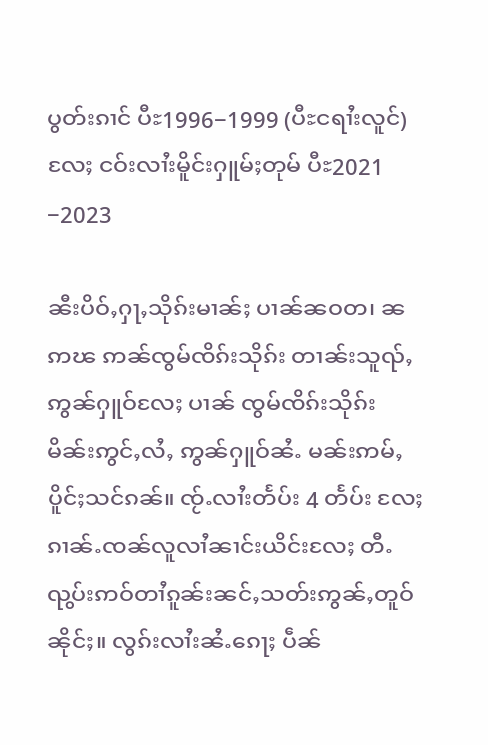ပွတ်းၵၢင် ပီႊ1996−1999 (ပီႊငရၢႆးလူင်) လႄႈ ငဝ်းလၢႆးမိူင်းႁူမ်ႈတုမ် ပီႊ2021 −2023

ၼီးပိဝ်ႇႁႃႇသိုၵ်းမၢၼ်ႈ ပၢၼ်ၼဝတ၊ ၼဢၽ ဢၼ်ၸွမ်ၸိၵ်းသိုၵ်း တၢၼ်းသူၺ်ႇ ဢွၼ်ႁူဝ်လႄႈ ပၢၼ် ၸွမ်ၸိၵ်းသိုၵ်း မိၼ်းဢွင်ႇလႆႇ ဢွၼ်ႁူဝ်ၼႆႉ မၼ်းဢမ်ႇပိူင်ႈသင်ၵၼ်။ ၸႂ်ႉလၢႆးတႅပ်း 4 တႅပ်း လႄႈ ၵၢၼ်ႉၸၼ်လူလၢႆၼၢင်းယိင်းလႄႈ တီႉၺွပ်းဢဝ်တၢႆၵူၼ်းၼင်ႇသတ်းဢွၼ်ႇတူဝ်ၼိုင်ႈ။ လွၵ်းလၢႆးၼႆႉၵေႃႈ ပဵၼ်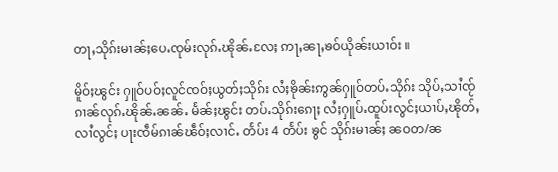တႃႇသိုၵ်းမၢၼ်ႈပေႉၸုမ်းလုၵ်ႉၽိုၼ်ႉလႄႈ ဢႃႇၼႃႇၶဝ်ယိုၼ်းယၢဝ်း ။

မိူဝ်ႈၽွင်း ႁူဝ်ပဝ်ႈလူင်ၸဝ်ႈယွတ်ႈသိုၵ်း လႆႈၶိုၼ်းဢွၼ်ႁူဝ်တပ်ႉသိုၵ်း သိုပ်ႇသၢႆၸႂ်ၵၢၼ်လုၵ်ႉၽိုၼ်ႉၼၼ်ႉ မႅၼ်ႈၽွင်း တပ်ႉသိုၵ်းၵေႃႈ လႆႈႁူပ်ႉထူပ်းလွင်ႈယၢပ်ႇၽိုတ်ႇလၢႆလွင်ႈ ပႃးၸဵမ်ၵၢၼ်ၽဵဝ်ႈလၢင်ႉ တႅပ်း 4 တႅပ်း ၶွင် သိုၵ်းမၢၼ်ႈ ၼဝတ/ၼ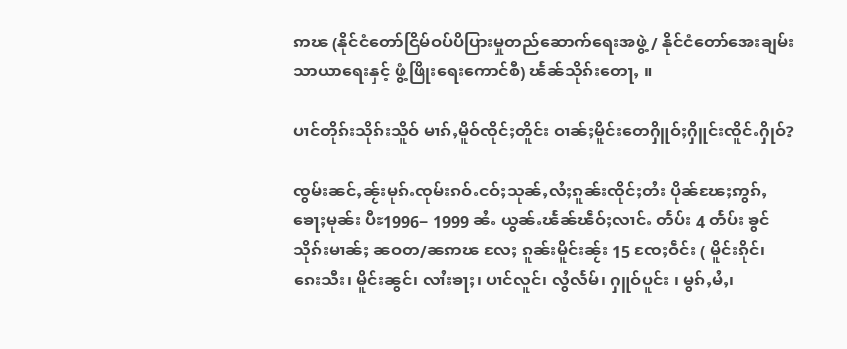ဢၽ (နိုင်ငံတော်ငြိမ်ဝပ်ပိပြားမှုတည်ဆောက်ရေးအဖွဲ့ / နိုင်ငံတော်အေးချမ်းသာယာရေးနှင့် ဖွံ့ဖြိုးရေးကောင်စီ) ၽႅၼ်သိုၵ်းတေႃႇ ။

ပၢင်တိုၵ်းသိုၵ်းသိူဝ် မၢၵ်ႇမိူဝ်ၸိုင်ႈတိူင်း ဝၢၼ်ႈမိူင်းတေႁိူဝ်ႈႁိူင်းၸိူင်ႉႁိုဝ်?

ၸွမ်းၼင်ႇၼႂ်းမုၵ်ႉၸုမ်းၵဝ်ႉငဝ်ႈသုၼ်ႇလႆႈၵူၼ်းၸိုင်ႈတႆး ပိုၼ်ၽႄႈဢွၵ်ႇၶေႃႈမုၼ်း ပီႊ1996− 1999 ၼႆႉ ယွၼ်ႉၽႅၼ်ၽဵဝ်ႈလၢင်ႉ တႅပ်း 4 တႅပ်း ၶွင်သိုၵ်းမၢၼ်ႈ ၼဝတ/ၼဢၽ လႄႈ ၵူၼ်းမိူင်းၼႂ်း 15 ၸႄႈဝဵင်း ( မိူင်းၵိုင်၊ ၵေးသီး၊ မိူင်းၼွင်၊ လၢႆးၶႃႈ၊ ပၢင်လူင်၊ လွႆလႅမ်၊ ႁူဝ်ပူင်း ၊ မွၵ်ႇမႆႇ၊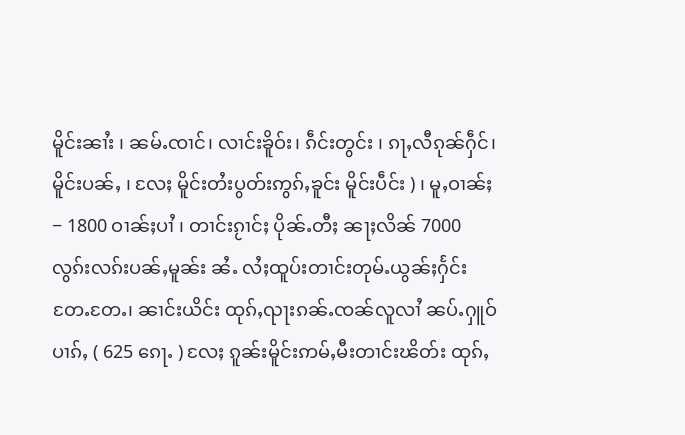မိူင်းၼၢႆး ၊ ၼမ်ႉၸၢင်၊ လၢင်းၶိူဝ်း၊ ၵဵင်းတွင်း ၊ ၵႃႇလီၵုၼ်ႁဵင်၊ မိူင်းပၼ်ႇ ၊ လႄႈ မိူင်းတႆးပွတ်းဢွၵ်ႇၶူင်း မိူင်းပဵင်း ) ၊ မူႇဝၢၼ်ႈ − 1800 ဝၢၼ်ႈပၢႆ ၊ တၢင်းၵႂၢင်ႈ ပိုၼ်ႉတီႈ ၼႃႈလိၼ် 7000 လွၵ်းလၵ်းပၼ်ႇမူၼ်း ၼႆႉ လႆႈထူပ်းတၢင်းတုမ်ႉယွၼ်ႈႁႅင်းတႄႉတႄႉ၊ ၼၢင်းယိင်း ထုၵ်ႇၺႃးၵၼ်ႉၸၼ်လူလၢႆ ၼပ်ႉႁူဝ်ပၢၵ်ႇ ( 625 ၵေႃႉ ) လႄႈ ၵူၼ်းမိူင်းဢမ်ႇမီးတၢင်းၽိတ်း ထုၵ်ႇ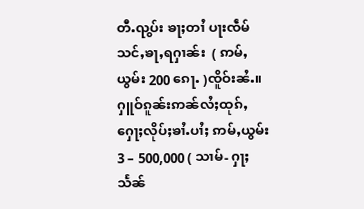တီႉၺွပ်း ၶႃႈတၢႆ ပႃးၸဵမ်သင်ႇၶႃႇရႁၢၼ်း  ( ဢမ်ႇယွမ်း 200 ၵေႃႉ )ၸိူဝ်းၼႆႉ။ ႁူဝ်ၵူၼ်းဢၼ်လႆႈထုၵ်ႇ ႁေႃႈလိုပ်ႈၶၢႆႉပၢႆႈ ဢမ်ႇယွမ်း 3 – 500,000 ( သၢမ်- ႁႃႈသႅၼ်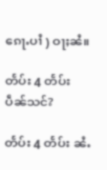ၵေႃႉပၢႆ ) ဝႃႈၼႆ။

တႅပ်း 4 တႅပ်း ပဵၼ်သင်?

တႅပ်း 4 တႅပ်း ၼႆႉ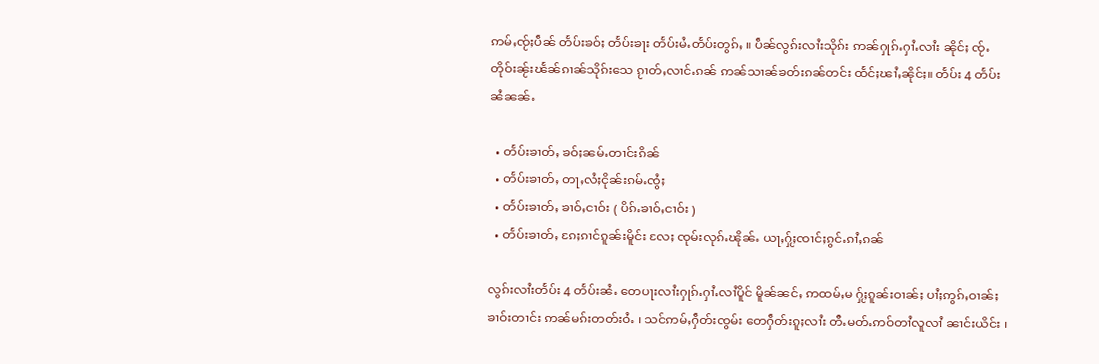ဢမ်ႇၸႂ်ႈပဵၼ် တႅပ်းၶဝ်ႈ တႅပ်းၶႃး တႅပ်းမႆႉတႅပ်းတွၵ်ႇ ။ ပဵၼ်လွၵ်းလၢႆးသိုၵ်း ဢၼ်ႁုၵ်ႉႁၢႆႉလၢႆး ၼိုင်ႈ ၸႂ်ႉတိုဝ်းၼႂ်းၽႅၼ်ၵၢၼ်သိုၵ်းသေ ၵႂၢတ်ႇလၢင်ႉၵၼ် ဢၼ်သၢၼ်ၶတ်းၵၼ်တင်း ထႅင်ႈၽၢႆႇၼိုင်ႈ။ တႅပ်း 4 တႅပ်း ၼႆၼၼ်ႉ

  • တႅပ်းၶၢတ်ႇ ၶဝ်ႈၼမ်ႉတၢင်းၵိၼ်
  • တႅပ်းၶၢတ်ႇ တႃႇလႆႈငိုၼ်းၵမ်ႉၸွႆႈ
  • တႅပ်းၶၢတ်ႇ ၶၢဝ်ႇငၢဝ်း ( ပိၵ်ႉၶၢဝ်ႇငၢဝ်း )
  • တႅပ်းၶၢတ်ႇ ၵႄႈၵၢင်ၵူၼ်းမိူင်း လႄႈ ၸုမ်းလုၵ်ႉၽိုၼ်ႉ ယႃႇႁႂ်ႈၸၢင်ႈၵွင်ႉၵၢႆႇၵၼ်

လွၵ်းလၢႆးတႅပ်း 4 တႅပ်းၼႆႉ တေပႃးလၢႆးႁုၵ်ႉႁၢႆႉလၢႆပိူင် မိူၼ်ၼင်ႇ ဢထမ်ႇမ ႁႂ်ႈၵူၼ်းဝၢၼ်ႈ ပၢႆႈဢွၵ်ႇဝၢၼ်ႈ ၶၢဝ်းတၢင်း ဢၼ်မၵ်းတတ်းဝႆႉ ၊ သင်ဢမ်ႇႁဵတ်းၸွမ်း တေႁဵတ်းၵူႈလၢႆး တီႉမတ်ႉဢဝ်တၢႆလူလၢႆ ၼၢင်းယိင်း ၊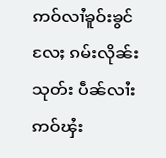ဢဝ်လၢႆၶူဝ်းၶွင် လႄႈ ၵမ်းလိုၼ်းသုတ်း ပဵၼ်လၢႆး ဢဝ်ၾႆး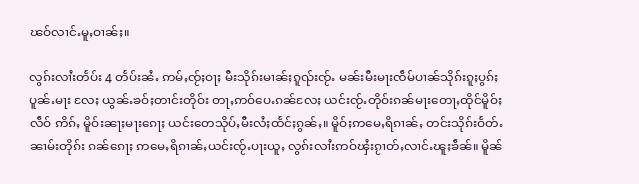ၽဝ်လၢင်ႉမူႇဝၢၼ်ႈ။

လွၵ်းလၢႆးတႅပ်း 4 တႅပ်းၼႆႉ ဢမ်ႇၸႂ်ႈဝႃႈ မီးသိုၵ်းမၢၼ်ႈၵူၺ်းၸႂ်ႉ မၼ်းမီးမႃးၸဵမ်ပၢၼ်သိုၵ်းၵူႈပွၵ်ႈပူၼ်ႉမႃး လႄႈ ယွၼ်ႉၶဝ်ႈတၢင်းတိုဝ်း တႃႇဢဝ်ပေႉၵၼ်လႄႈ ယင်းၸႂ်ႉတိုဝ်းၵၼ်မႃးတေႃႇထိုင်မိူဝ်ႈလဵဝ် ဢိၵ်ႇ မိူဝ်းၼႃႈမႃးၵေႃႈ ယင်းတေသိုပ်ႇမီးလႆႈထႅင်ႈၵွၼ်ႇ။ မိူဝ်ႈဢမေႇရိၵၢၼ်ႇ တင်းသိုၵ်းဝႅတ်ႉၼၢမ်းတိုၵ်း ၵၼ်ၵေႃႈ ဢမေႇရိၵၢၼ်ႇယင်းၸႂ်ႉပႃးယူႇ လွၵ်းလၢႆးဢဝ်ၾႆးၵႂၢတ်ႇလၢင်ႉၽူႈၶဵၼ်။ မိူၼ်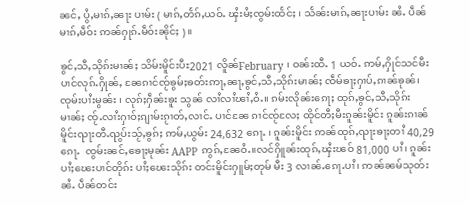ၼင်ႇ ပွႆႇမၢၵ်ႇၼႃး ပၢမ်း ( မၢၵ်ႇတႅၵ်ႇယဝ်ႉ ၾႆးမႆႈၸွမ်းထႅင်ႈ ၊ သႅၼ်းမၢၵ်ႇၼႃးပၢမ်း ၼႆႉ ပဵၼ်မၢၵ်ႇမဵဝ်း ဢၼ်ႁုၵ်ႉမဵဝ်းၼိုင်ႈ )။

ၶွင်ႇသီႇသိုၵ်းမၢၼ်ႈ သိမ်းမိူင်းပီႊ2021 လိူၼ်February ၊ ဝၼ်းထီႉ 1 ယဝ်ႉ ဢမ်ႇႁိုင်သင်မီးပၢင်လုၵ်ႉႁိုၼ်ႇ ၼႄၵၢင်ၸႂ်ၶွမ်ႈၶတ်းဢႃႇၼႃႇၶွင်ႇသီႇသိုၵ်းမၢၼ်ႈ ၸဵမ်ၶႃႈႁၢပ်ႇၵၢၼ်ၶုၼ်၊ ၸုမ်းပၢႆးမွၼ်း ၊ လုၵ်ႈႁဵၼ်းၶူး သွၼ် လၢႆလၢႆၽၢႆႇဝႆႉ။ ၵမ်းလိုၼ်းၵေႃႈ ထုၵ်ႇၶွင်ႇသီႇသိုၵ်းမၢၼ်ႈ ၸႂ်ႉလၢႆးႁၢဝ်ႈၵျၢမ်းၵႂၢတ်ႇလၢင်ႉ ပၢင်ၼႄ ၵၢင်ၸႂ်လႄႈ ထိုင်တီႈမီးၵူၼ်းမိူင်း ၵူၼ်းၵၢၼ်မိူင်းၺႃးတီႉၺွပ်းသႂ်ႇၶွၵ်ႈ ဢမ်ႇယွမ်း 24,632 ၵေႃႉ ၊ ၵူၼ်းမိူင်း ဢၼ်ထုၵ်ႇၺႃးၶႃႈတၢႆ 40,29 ၵေႃႉ  ၸွမ်းၼင်ႇၶေႃႈမုၼ်း AAPP ဢွၵ်ႇၼႄဝႆႉ။လင်ႁိူၼ်းထုၵ်ႇၾႆးၽဝ် 81,000 ပၢႆ၊ ၵူၼ်းပၢႆႈၽေးပၢင်တိုၵ်း ပၢႆႈၽေးသိုၵ်း တင်းမိူင်းႁူမ်ႈတုမ် မီး 3 လၢၼ်ႉၵေႃႉပၢႆ၊ ဢၼ်ၼမ်သုတ်းၼႆႉ ပဵၼ်တင်း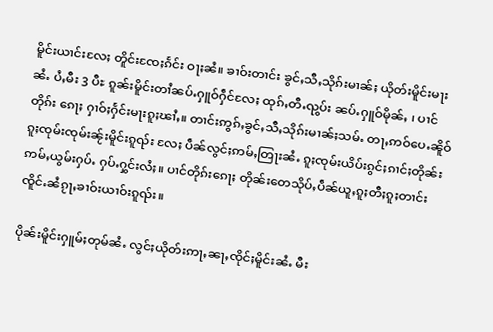မိူင်းယၢင်းလႄႈ တိူင်းၸႄႈၵႅင်း ဝႃႈၼႆ။ ၶၢဝ်းတၢင်း ၶွင်ႇသီႇသိုၵ်းမၢၼ်ႈ ယိုတ်းမိူင်းမႃးၼႆႉ ပႆႇမီး 3 ပီႊ ၵူၼ်းမိူင်းတၢႆၼပ်ႉႁူဝ်ႁဵင်လႄႈ ထုၵ်ႇတီႉၺွပ်း ၼပ်ႉႁူဝ်မိုၼ်ႇ ၊ ပၢင်တိုၵ်း ၵေႃႈ ႁၢဝ်ႈႁႅင်းမႃးၵူႈၽၢႆႇ။ တၢင်းဢွၵ်ႇၶွင်ႇသီႇသိုၵ်းမၢၼ်ႈသမ်ႉ တႃႇဢဝ်ပေႉၼိူဝ် ၵူႈၸုမ်းၸုမ်းၼႂ်းမိူင်းၵူၺ်း လႄႈ ပဵၼ်လွင်ႈဢမ်ႇတြႃးၼႆႉ ၵူႈၸုမ်းယိပ်းၵွင်ႈၵၢင်ႈတိုၼ်းဢမ်ႇယွမ်းႁပ်ႉ ႁပ်ႉႁွင်းလႆႈ။ ပၢင်တိုၵ်းၵေႃႈ တိုၼ်းတေသိုပ်ႇပဵၼ်ယူႇၵူႈတီႈၵူႈတၢင်း ၸိူင်ႉၼႆၵႂႃႇၶၢဝ်းယၢဝ်းၵူၺ်း။

ပိုၼ်းမိူင်းႁူမ်ႈတုမ်ၼႆႉ လွင်ႈယိုတ်းဢႃႇၼႃႇၸိုင်ႈမိူင်းၼႆႉ မီး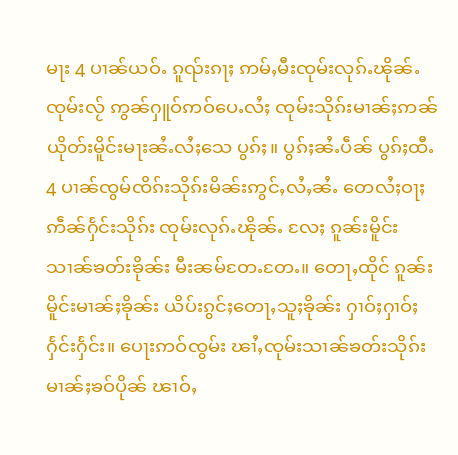မႃး 4 ပၢၼ်ယဝ်ႉ ၵူၺ်းၵႃႈ ဢမ်ႇမီးၸုမ်းလုၵ်ႉၽိုၼ်ႉၸုမ်းလႂ် ဢွၼ်ႁူဝ်ဢဝ်ပေႉလႆႈ ၸုမ်းသိုၵ်းမၢၼ်ႈဢၼ်ယိုတ်းမိူင်းမႃးၼႆႉလႆႈသေ ပွၵ်ႈ။ ပွၵ်ႈၼႆႉပဵၼ် ပွၵ်ႈထီႉ 4 ပၢၼ်ၸွမ်ၸိၵ်းသိုၵ်းမိၼ်းဢွင်ႇလႆႇၼႆႉ တေလႆႈဝႃႈ ဢဵၼ်ႁႅင်းသိုၵ်း ၸုမ်းလုၵ်ႉၽိုၼ်ႉ လႄႈ ၵူၼ်းမိူင်းသၢၼ်ၶတ်းၶိုၼ်း မီးၼမ်တႄႉတႄႉ။ တေႃႇထိုင် ၵူၼ်းမိူင်းမၢၼ်ႈၶိုၼ်း ယိပ်းၵွင်ႈတေႃႇသူႈၶိုၼ်း ႁၢဝ်ႈႁၢဝ်ႈႁႅင်းႁႅင်း။ ပေႃးဢဝ်ၸွမ်း ၽၢႆႇၸုမ်းသၢၼ်ၶတ်းသိုၵ်းမၢၼ်ႈၶဝ်ပိုၼ် ၽၢဝ်ႇ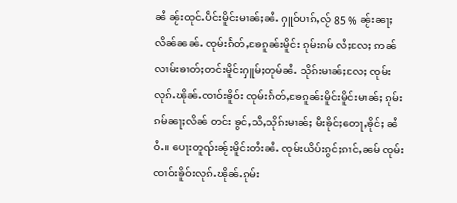ၼႆ ၼႂ်းထုင်ႉပဵင်းမိူင်းမၢၼ်ႈၼႆႉ ႁူဝ်ပၢၵ်ႇလႂ် 85 % ၼႂ်းၼႃႈလိၼ်ၼၼ်ႉ ၸုမ်းၵႅတ်ႇၶႄၵူၼ်းမိူင်း ၵုမ်းၵမ် လႆႈလႄႈ ဢၼ်လၢမ်းၶၢတ်ႈတင်းမိူင်းႁူမ်ႈတုမ်ၼႆႉ သိုၵ်းမၢၼ်ႈလႄႈ ၸုမ်းလုၵ်ႉၽိုၼ်ႉၸၢဝ်းၶိူဝ်း ၸုမ်းၵႅတ်ႇၶႄၵူၼ်းမိူင်းမိူင်းမၢၼ်ႈ ၵုမ်းၵမ်ၼႃႈလိၼ် တင်း ၶွင်ႇသီႇသိုၵ်းမၢၼ်ႈ မီးၶိုင်ႈတေႃႇၶိုင်ႈ ၼႆဝႆႉ။ ပေႃးတူၺ်းၼႂ်းမိူင်းတႆးၼႆႉ ၸုမ်းယိပ်းၵွင်ႈၵၢင်ႇၼမ် ၸုမ်းၸၢဝ်းၶိူဝ်းလုၵ်ႉၽိုၼ်ႉၵုမ်း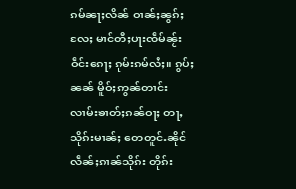ၵမ်ၼႃႈလိၼ် ဝၢၼ်ႈၼွၵ်ႈလႄႈ မၢင်တီႈပႃးၸဵမ်ၼႂ်းဝဵင်းၵေႃႈ ၵုမ်းၵမ်လႆႈ။ ၵွပ်ႈၼၼ် မိူဝ်ႈဢွၼ်တၢင်းလၢမ်းၶၢတ်ႈၵၼ်ဝႃႈ တႃႇသိုၵ်းမၢၼ်ႈ တေတူင်ႉၼိုင်လဵၼ်ႈၵၢၼ်သိုၵ်း တိုၵ်း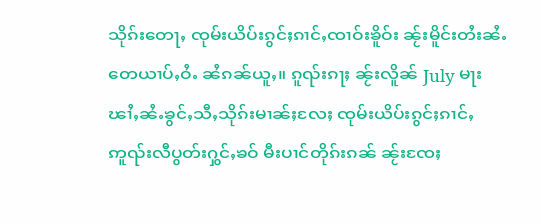သိုၵ်းတေႃႇ ၸုမ်းယိပ်းၵွင်ႈၵၢင်ႇၸၢဝ်းၶိူဝ်း ၼႂ်းမိူင်းတႆးၼႆႉ တေယၢပ်ႇဝႆႉ ၼႆၵၼ်ယူႇ။ ၵူၺ်းၵႃႈ ၼႂ်းလိူၼ် July မႃးၽၢႆႇၼႆႉၶွင်ႇသီႇသိုၵ်းမၢၼ်ႈလႄႈ ၸုမ်းယိပ်းၵွင်ႈၵၢင်ႇ ဢူၺ်းလီပွတ်းႁွင်ႇၶဝ် မီးပၢင်တိုၵ်းၵၼ် ၼႂ်းၸႄႈ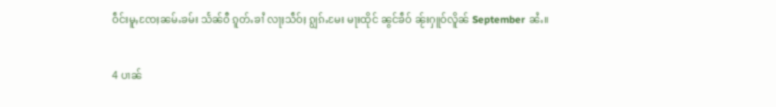ဝဵင်းမူႇၸႄႈၼမ်ႉၶမ်း သႅၼ်ဝီ ၵူတ်ႉၶၢႆ လႃႈသဵဝ်ႈ ၵျွၵ်ႉမႄး မႃးထိုင် ၼွင်ၶဵဝ် ၼႂ်းႁူဝ်လိူၼ် September ၼႆႉ။

4 ပၢၼ်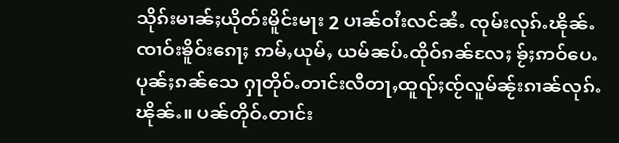သိုၵ်းမၢၼ်ႈယိုတ်းမိူင်းမႃး 2 ပၢၼ်ဝၢႆးလင်ၼႆႉ ၸုမ်းလုၵ်ႉၽိုၼ်ႉၸၢဝ်းၶိူဝ်းၵေႃႈ ဢမ်ႇယုမ်ႇ ယမ်ၼပ်ႉထိုဝ်ၵၼ်လႄႈ ၶႂ်ႈဢဝ်ပေႉပုၼ်ႈၵၼ်သေ ႁႃတိုဝ်ႉတၢင်းလီတႃႇထူၺ်ႈၸႂ်လူမ်ၼႂ်းၵၢၼ်လုၵ်ႉ ၽိုၼ်ႉ။ ပၼ်တိုဝ်ႉတၢင်း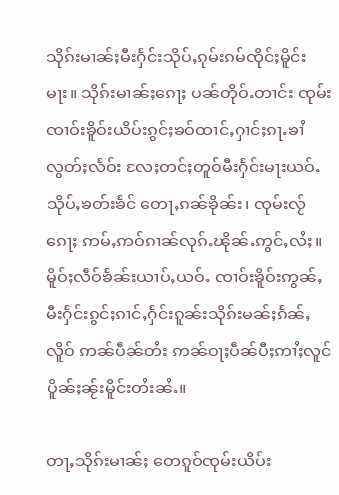သိုၵ်းမၢၼ်ႈမီးႁႅင်းသိုပ်ႇၵုမ်းၵမ်ၸိုင်ႈမိူင်းမႃး။ သိုၵ်းမၢၼ်ႈၵေႃႈ ပၼ်တိုဝ်ႉတၢင်း ၸုမ်းၸၢဝ်းၶိူဝ်းယိပ်းၵွင်ႈၶဝ်ထၢင်ႇႁၢင်ႈၵႃႉၶၢႆလွတ်ႈလႅဝ်း လႄႈတင်ႈတူဝ်မီးႁႅင်းမႃးယဝ်ႉ သိုပ်ႇၶတ်းၶႅင် တေႃႇၵၼ်ၶိုၼ်း၊ ၸုမ်းလႂ်ၵေႃႈ ဢမ်ႇဢဝ်ၵၢၼ်လုၵ်ႉၽိုၼ်ႉဢွင်ႇလႆႈ။ မိူဝ်ႈလဵဝ်ၶႅၼ်းယၢပ်ႇယဝ်ႉ ၸၢဝ်းၶိူဝ်းဢွၼ်ႇ မီးႁႅင်းၵွင်ႈၵၢင်ႇႁႅင်းၵူၼ်းသိုၵ်းမၼ်ႈၵႅၼ်ႇလိူဝ် ဢၼ်ပဵၼ်တႆး ဢၼ်ဝႃႈပဵၼ်ပီႈဢၢႆႈလူင် ပိူၼ်ႈၼႂ်းမိူင်းတႆးၼႆႉ။

တႃႇသိုၵ်းမၢၼ်ႈ တေၵူဝ်ၸုမ်းယိပ်း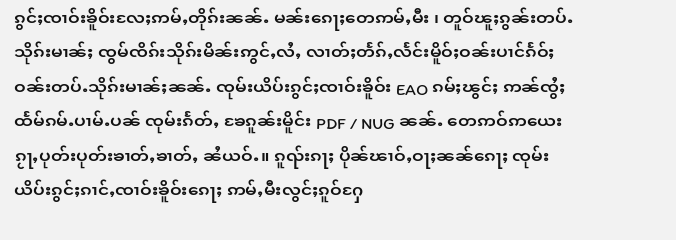ၵွင်ႈၸၢဝ်းၶိူဝ်းလႄႈဢမ်ႇတိုၵ်းၼၼ်ႉ မၼ်းၵေႃႈတေဢမ်ႇမီး ၊ တူဝ်ၽူႈၵွၼ်းတပ်ႉသိုၵ်းမၢၼ်ႈ ၸွမ်ၸိၵ်းသိုၵ်းမိၼ်းဢွင်ႇလႆႇ လၢတ်ႈတႅၵ်ႇလႅင်းမိူဝ်ႈဝၼ်းပၢင်ၵႅဝ်ႈ ဝၼ်းတပ်ႉသိုၵ်းမၢၼ်ႈၼၼ်ႉ ၸုမ်းယိပ်းၵွင်ႈၸၢဝ်းၶိူဝ်း EAO ၵမ်ႈၽွင်ႈ ဢၼ်ၸွႆႈထႅမ်ၵမ်ႉပၢမ်ႉပၼ် ၸုမ်းၵႅတ်ႇ ၶႄၵူၼ်းမိူင်း PDF / NUG ၼၼ်ႉ တေဢဝ်ဢယေးၵႂႃႇပုတ်းပုတ်းၶၢတ်ႇၶၢတ်ႇ ၼႆယဝ်ႉ။ ၵူၺ်းၵႃႈ ပိုၼ်ၽၢဝ်ႇဝႃႈၼၼ်ၵေႃႈ ၸုမ်းယိပ်းၵွင်ႈၵၢင်ႇၸၢဝ်းၶိူဝ်းၵေႃႈ ဢမ်ႇမီးလွင်ႈၵူဝ်ႁႄ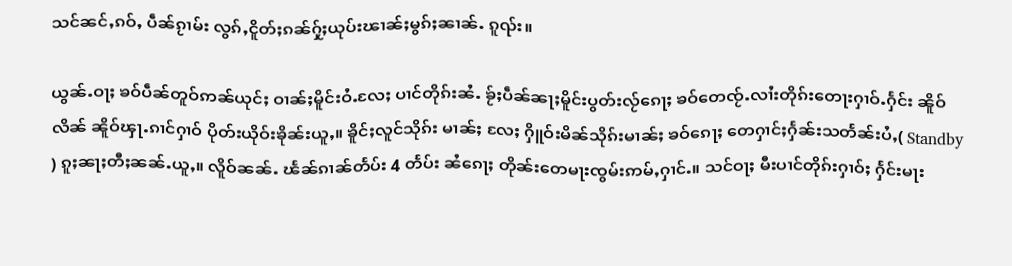သင်ၼင်ႇၵဝ်ႇ ပဵၼ်ၵႂၢမ်း လွၵ်ႇငိူတ်ႈၵၼ်ႁႂ်ႈယုပ်းၽၢၼ်ႈမွၵ်ႈၼၢၼ်ႉ ၵူၺ်း။

ယွၼ်ႉဝႃႈ ၶဝ်ပဵၼ်တူဝ်ဢၼ်ယုင်ႈ ဝၢၼ်ႈမိူင်းဝႆႉလႄႈ ပၢင်တိုၵ်းၼႆႉ ၶႂ်ႈပဵၼ်ၼႃႈမိူင်းပွတ်းလႂ်ၵေႃႈ ၶဝ်တေၸႂ်ႉလၢႆးတိုၵ်းတေႃးႁၢဝ်ႉႁႅင်း ၼိူဝ်လိၼ် ၼိူဝ်ၾႃႉၵၢင်ႁၢဝ် ပိုတ်းယိုဝ်းၶိုၼ်းယူႇ။ ၶိူင်ႈလူင်သိုၵ်း မၢၼ်ႈ လႄႈ ႁိူဝ်းမိၼ်သိုၵ်းမၢၼ်ႈ ၶဝ်ၵေႃႈ တေႁၢင်ႈႁႅၼ်းသတႅၼ်းပႆႇ( Standby ) ၵူႈၼႃႈတီႈၼၼ်ႉယူႇ။ လိူဝ်ၼၼ်ႉ ၽႅၼ်ၵၢၼ်တႅပ်း 4 တႅပ်း ၼႆၵေႃႈ တိုၼ်းတေမႃးၸွမ်းဢမ်ႇႁၢင်ႉ။ သင်ဝႃႈ မီးပၢင်တိုၵ်းႁၢဝ်ႈ ႁႅင်းမႃး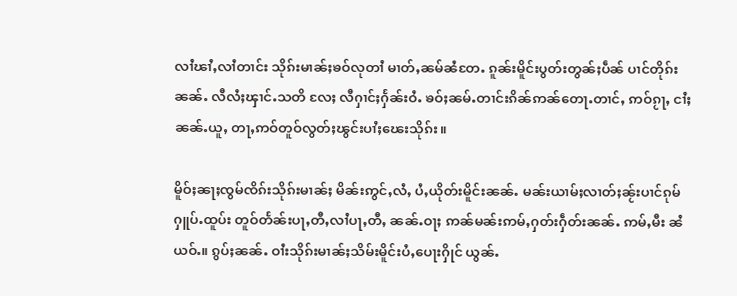လၢႆၽၢႆႇလၢႆတၢင်း သိုၵ်းမၢၼ်ႈၶဝ်လုတၢႆ မၢတ်ႇၼမ်ၼႆတႄႉ ၵူၼ်းမိူင်းပွတ်းတွၼ်ႈပဵၼ် ပၢင်တိုၵ်းၼၼ်ႉ လီလႆႈၾၢင်ႉသတိ လႄႈ လီႁၢင်ႈႁႅၼ်းဝႆႉ ၶဝ်ႈၼမ်ႉတၢင်းၵိၼ်ဢၼ်တေႃႉတၢင်ႇ ဢဝ်ၵႂႃႇ ငၢႆႈၼၼ်ႉယူႇ တႃႇဢဝ်တူဝ်လွတ်ႈၽွင်းပၢႆႈၽေးသိုၵ်း။

မိူဝ်ႈၼႃႈၸွမ်ၸိၵ်းသိုၵ်းမၢၼ်ႈ မိၼ်းဢွင်ႇလႆႇ ပႆႇယိုတ်းမိူင်းၼၼ်ႉ မၼ်းယၢမ်ႈလၢတ်ႈၼႂ်းပၢင်ၵုမ် ႁူပ်ႉထူပ်း တူဝ်တႅၼ်းပႃႇတီႇလၢႆပႃႇတီႇ ၼၼ်ႉဝႃႈ ဢၼ်မၼ်းဢမ်ႇႁတ်းႁဵတ်းၼၼ်ႉ ဢမ်ႇမီး ၼႆယဝ်ႉ။ ၵွပ်ႈၼၼ်ႉ ဝၢႆးသိုၵ်းမၢၼ်ႈသိမ်းမိူင်းပႆႇပေႃးႁိုင် ယွၼ်ႉ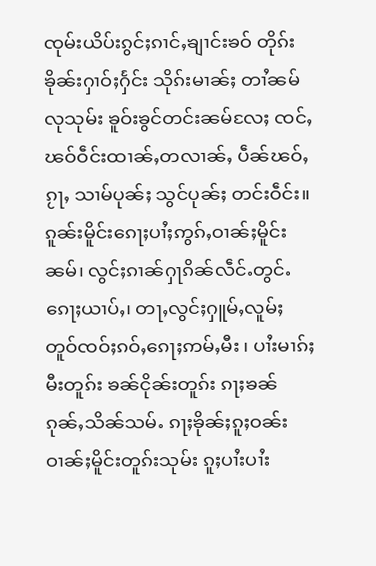ၸုမ်းယိပ်းၵွင်ႈၵၢင်ႇၶျၢင်းၶဝ် တိုၵ်းၶိုၼ်းႁၢဝ်ႈႁႅင်း သိုၵ်းမၢၼ်ႈ တၢႆၼမ် လုသုမ်း ၶူဝ်းၶွင်တင်းၼမ်လႄႈ ၸင်ႇၽဝ်ဝဵင်းထၢၼ်ႇတလၢၼ်ႇ ပဵၼ်ၽဝ်ႇၵႂႃႇ သၢမ်ပုၼ်ႈ သွင်ပုၼ်ႈ တင်းဝဵင်း။ ၵူၼ်းမိူင်းၵေႃႈပၢႆႈဢွၵ်ႇဝၢၼ်ႈမိူင်းၼမ်၊ လွင်ႈၵၢၼ်ႁႃၵိၼ်လဵင်ႉတွင်ႉၵေႃႈယၢပ်ႇ၊ တႃႇလွင်ႈႁူမ်ႇလူမ်ႈတူဝ်ၸဝ်ႈၵဝ်ႇၵေႃႈဢမ်ႇမီး ၊ ပၢႆးမၢၵ်ႈမီးတူၵ်း ၶၼ်ငိုၼ်းတူၵ်း ၵႃႈၶၼ်ၵုၼ်ႇသိၼ်သမ်ႉ ၵႃႈၶိုၼ်ႈၵူႈဝၼ်း ဝၢၼ်ႈမိူင်းတူၵ်းသုမ်း ၵူႈပၢႆးပၢႆး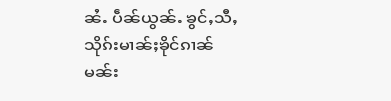ၼႆႉ ပဵၼ်ယွၼ်ႉ ၶွင်ႇသီႇသိုၵ်းမၢၼ်ႈၶိုင်ၵၢၼ်မၼ်း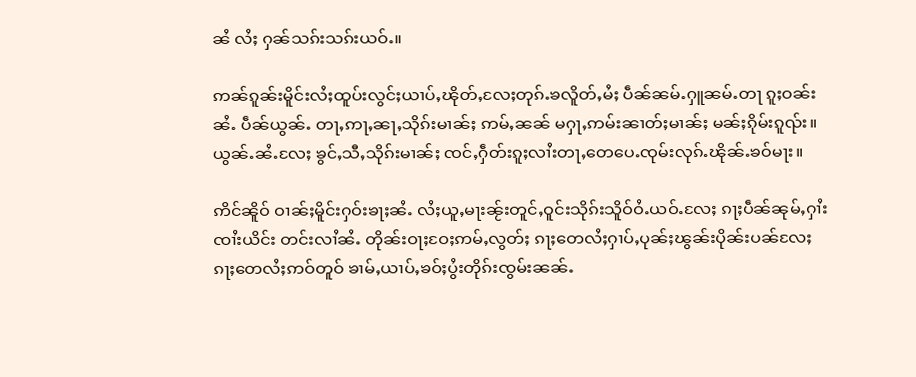ၼႆ လႆႈ ႁၼ်သၵ်းသၵ်းယဝ်ႉ။

ဢၼ်ၵူၼ်းမိူင်းလႆႈထူပ်းလွင်ႈယၢပ်ႇၽိုတ်ႇလႄႈတုၵ်ႉၶလိူတ်ႇမႆႈ ပဵၼ်ၼမ်ႉႁူၼမ်ႉတႃ ၵူႈဝၼ်းၼႆႉ ပဵၼ်ယွၼ်ႉ တႃႇဢႃႇၼႃႇသိုၵ်းမၢၼ်ႈ ဢမ်ႇၼၼ် မႁႃႇဢမ်းၼၢတ်ႈမၢၼ်ႈ မၼ်ႈၵိုမ်းၵူၺ်း။ ယွၼ်ႉၼႆႉလႄႈ ၶွင်ႇသီႇသိုၵ်းမၢၼ်ႈ ၸင်ႇႁဵတ်းၵူႈလၢႆးတႃႇတေပေႉၸုမ်းလုၵ်ႉၽိုၼ်ႉၶဝ်မႃး။

ဢိင်ၼိူဝ် ဝၢၼ်ႈမိူင်းႁဝ်းၶႃႈၼႆႉ လႆႈယူႇမႃးၼႂ်းတူင်ႇဝူင်းသိုၵ်းသိူဝ်ဝႆႉယဝ်ႉလႄႈ ၵႃႈပဵၼ်ၼုမ်ႇႁၢႆးၸၢႆးယိင်း တင်းလၢႆၼႆႉ တိုၼ်းဝႃႈဝႄႈဢမ်ႇလွတ်ႈ ၵႃႈတေလႆႈႁၢပ်ႇပုၼ်ႈၽွၼ်းပိုၼ်းပၼ်လႄႈ ၵႃႈတေလႆႈဢဝ်တူဝ် ၶၢမ်ႇယၢပ်ႇၶဝ်ႈပွႆးတိုၵ်းၸွမ်းၼၼ်ႉ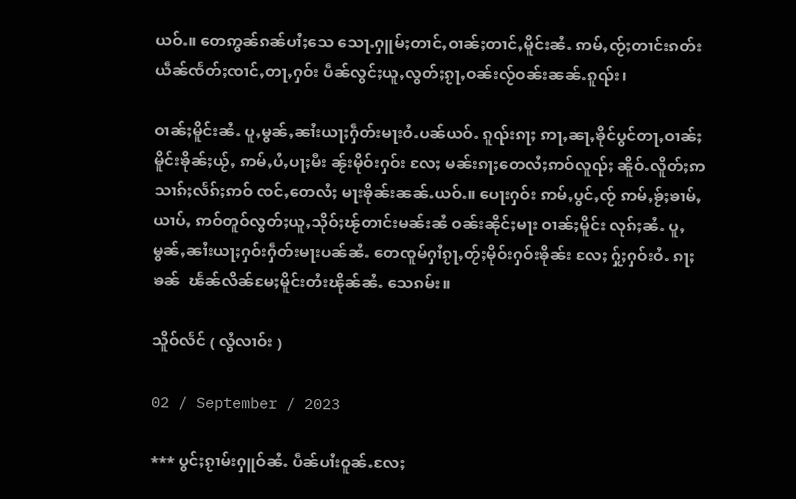ယဝ်ႉ။ တေဢွၼ်ၵၼ်ပၢႆႈသေ သေႃႉႁူမ်ႈတၢင်ႇဝၢၼ်ႈတၢင်ႇမိူင်းၼႆႉ ဢမ်ႇၸႂ်ႈတၢင်းၵတ်းယဵၼ်ၸႅတ်ႈၸၢင်ႇတႃႇႁဝ်း ပဵၼ်လွင်ႈယူႇလွတ်ႈၵႂႃႇဝၼ်းလႂ်ဝၼ်းၼၼ်ႉၵူၺ်း၊

ဝၢၼ်ႈမိူင်းၼႆႉ ပူႇမွၼ်ႇၼၢႆးယႃႈႁဵတ်းမႃးဝႆႉပၼ်ယဝ်ႉ ၵူၺ်းၵႃႈ ဢႃႇၼႃႇၶိုင်ပွင်တႃႇဝၢၼ်ႈမိူင်းၶိုၼ်ႈယႂ်ႇ ဢမ်ႇပႆႇပႃႈမီး ၼႂ်းမိုဝ်းႁဝ်း လႄႈ မၼ်းၵႃႈတေလႆႈဢဝ်လူၺ်ႈ ၼိူဝ်ႉလိူတ်ႈဢသၢၵ်ႈလႅၵ်ႈဢဝ် ၸင်ႇတေလႆႈ မႃးၶိုၼ်းၼၼ်ႉယဝ်ႉ။ ပေႃးႁဝ်း ဢမ်ႇပွင်ႇၸႂ် ဢမ်ႇၶႂ်ႈၶၢမ်ႇယၢပ်ႇ ဢဝ်တူဝ်လွတ်ႈယူႇသိုဝ်ႈၽႂ်တၢင်းမၼ်းၼႆ ဝၼ်းၼိုင်ႈမႃး ဝၢၼ်ႈမိူင်း လုၵ်ႈၼႆႉ ပူႇမွၼ်ႇၼၢႆးယႃႈႁဝ်းႁဵတ်းမႃးပၼ်ၼႆႉ တေၸူမ်ႁၢႆၵႂႃႇတႂ်ႈမိုဝ်းႁဝ်းၶိုၼ်း လႄႈ ႁႂ်ႈႁဝ်းဝႆႉ ၵႃႈၶၼ်  ၽႅၼ်လိၼ်မႄႈမိူင်းတႆးၽိုၼ်ၼႆႉ သေၵမ်း။

သိူဝ်လႅင် ( လွႆလၢဝ်း )

02 / September / 2023

*** ပွင်ႈၵႂၢမ်းႁူဝ်ၼႆႉ ပဵၼ်ပၢႆးဝူၼ်ႉလႄႈ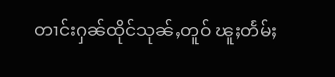တၢင်းႁၼ်ထိုင်သုၼ်ႇတူဝ် ၽူႈတႅမ်ႈ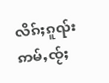လိၵ်ႈၵူၺ်း ဢမ်ႇၸႂ်ႈ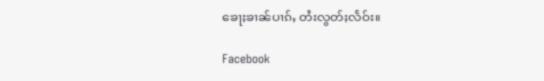ၶေႃႈၶၢၼ်ပၢၵ်ႇ တႆးလွတ်ႈလႅဝ်း။

Facebook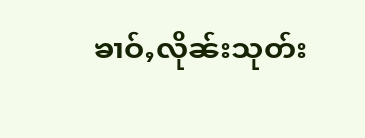ၶၢဝ်ႇလိုၼ်းသုတ်း